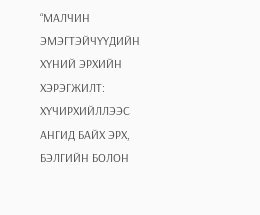“МАЛЧИН ЭМЭГТЭЙЧҮҮДИЙН ХҮНИЙ ЭРХИЙН ХЭРЭГЖИЛТ: ХҮЧИРХИЙЛЛЭЭС АНГИД БАЙХ ЭРХ,
БЭЛГИЙН БОЛОН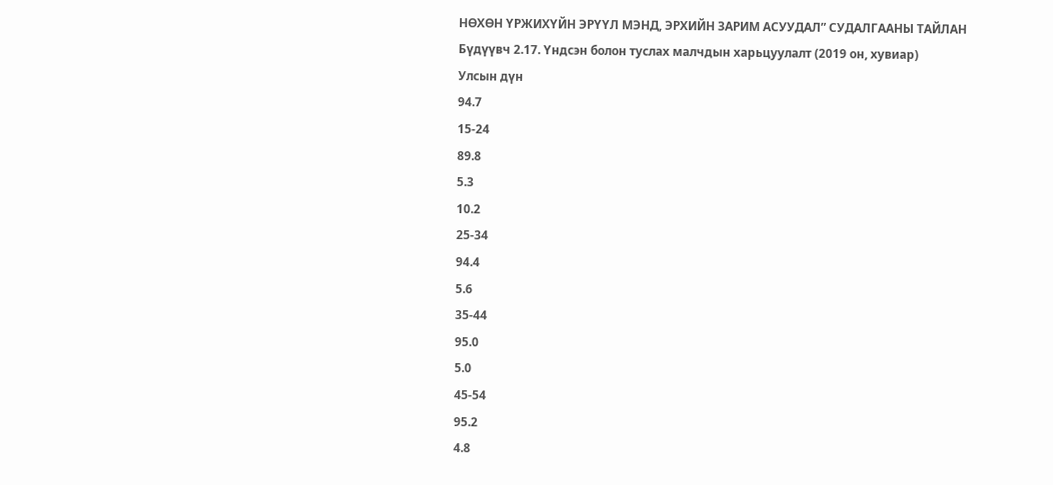НӨХӨН ҮРЖИХҮЙН ЭРҮҮЛ МЭНД, ЭРХИЙН ЗАРИМ АСУУДАЛ” СУДАЛГААНЫ ТАЙЛАН
Бүдүүвч 2.17. Үндсэн болон туслах малчдын харьцуулалт (2019 он, хувиар)
Улсын дүн
94.7
15-24
89.8
5.3
10.2
25-34
94.4
5.6
35-44
95.0
5.0
45-54
95.2
4.8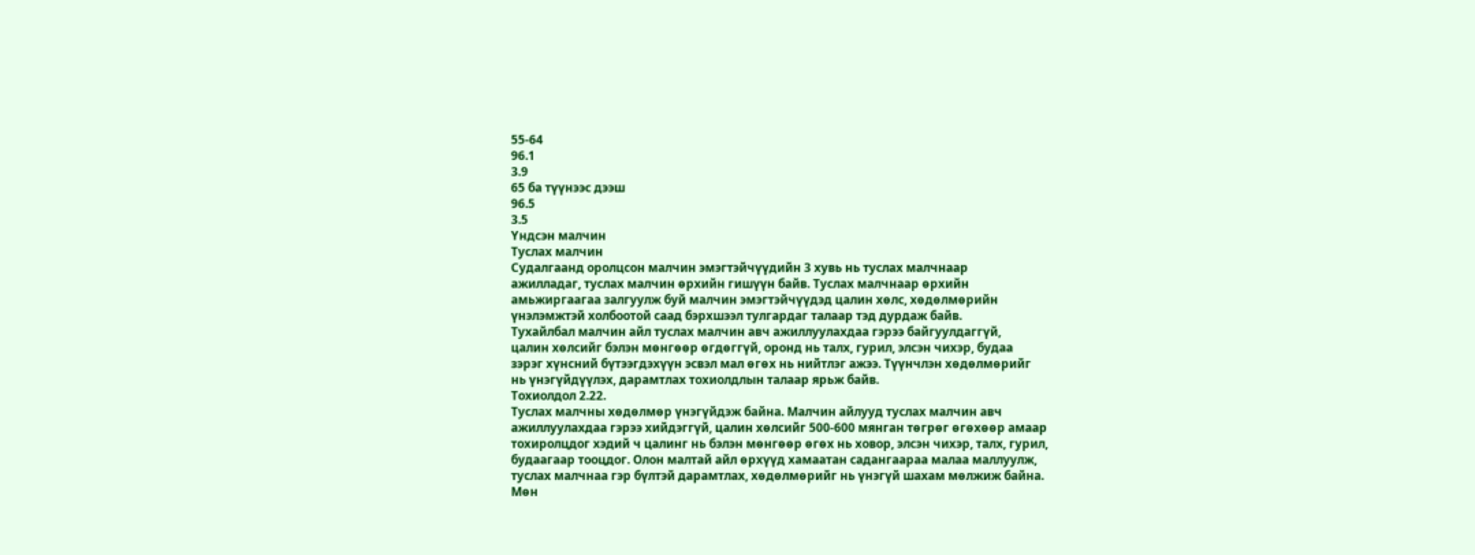55-64
96.1
3.9
65 ба түүнээс дээш
96.5
3.5
Үндсэн малчин
Туслах малчин
Судалгаанд оролцсон малчин эмэгтэйчүүдийн 3 хувь нь туслах малчнаар
ажилладаг, туслах малчин өрхийн гишүүн байв. Туслах малчнаар өрхийн
амьжиргаагаа залгуулж буй малчин эмэгтэйчүүдэд цалин хөлс, хөдөлмөрийн
үнэлэмжтэй холбоотой саад бэрхшээл тулгардаг талаар тэд дурдаж байв.
Тухайлбал малчин айл туслах малчин авч ажиллуулахдаа гэрээ байгуулдаггүй,
цалин хөлсийг бэлэн мөнгөөр өгдөггүй, оронд нь талх, гурил, элсэн чихэр, будаа
зэрэг хүнсний бүтээгдэхүүн эсвэл мал өгөх нь нийтлэг ажээ. Түүнчлэн хөдөлмөрийг
нь үнэгүйдүүлэх, дарамтлах тохиолдлын талаар ярьж байв.
Тохиолдол 2.22.
Туслах малчны хөдөлмөр үнэгүйдэж байна. Малчин айлууд туслах малчин авч
ажиллуулахдаа гэрээ хийдэггүй, цалин хөлсийг 500-600 мянган төгрөг өгөхөөр амаар
тохиролцдог хэдий ч цалинг нь бэлэн мөнгөөр өгөх нь ховор, элсэн чихэр, талх, гурил,
будаагаар тооцдог. Олон малтай айл өрхүүд хамаатан садангаараа малаа маллуулж,
туслах малчнаа гэр бүлтэй дарамтлах, хөдөлмөрийг нь үнэгүй шахам мөлжиж байна.
Мөн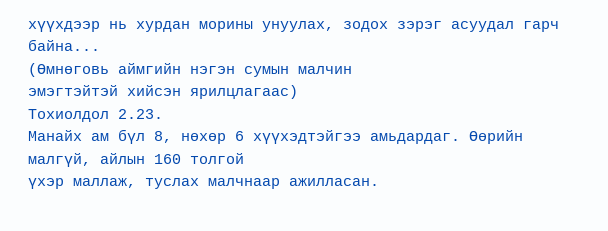хүүхдээр нь хурдан морины унуулах, зодох зэрэг асуудал гарч байна...
(Өмнөговь аймгийн нэгэн сумын малчин
эмэгтэйтэй хийсэн ярилцлагаас)
Тохиолдол 2.23.
Манайх ам бүл 8, нөхөр 6 хүүхэдтэйгээ амьдардаг. Өөрийн малгүй, айлын 160 толгой
үхэр маллаж, туслах малчнаар ажилласан.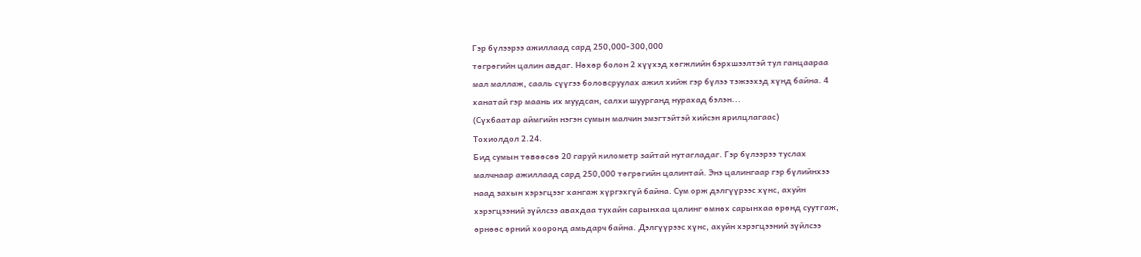Гэр бүлээрээ ажиллаад сард 250,000-300,000
төгрөгийн цалин авдаг. Нөхөр болон 2 хүүхэд хөгжлийн бэрхшээлтэй тул ганцаараа
мал маллаж, сааль сүүгээ боловсруулах ажил хийж гэр бүлээ тэжээхэд хүнд байна. 4
ханатай гэр маань их муудсан, салхи шуурганд нурахад бэлэн...
(Сүхбаатар аймгийн нэгэн сумын малчин эмэгтэйтэй хийсэн ярилцлагаас)
Тохиолдол 2.24.
Бид сумын төвөөсөө 20 гаруй километр зайтай нутагладаг. Гэр бүлээрээ туслах
малчнаар ажиллаад сард 250,000 төгрөгийн цалинтай. Энэ цалингаар гэр бүлийнхээ
наад захын хэрэгцээг хангаж хүргэхгүй байна. Сум орж дэлгүүрээс хүнс, ахуйн
хэрэгцээний зүйлсээ авахдаа тухайн сарынхаа цалинг өмнөх сарынхаа өрөнд суутгаж,
өрнөөс өрний хооронд амьдарч байна. Дэлгүүрээс хүнс, ахуйн хэрэгцээний зүйлсээ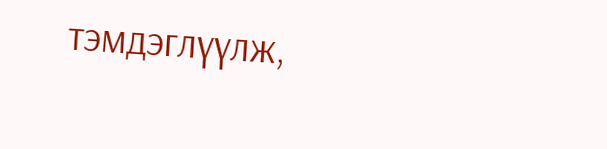тэмдэглүүлж,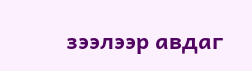зээлээр авдаг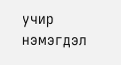учир нэмэгдэл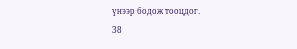үнээр бодож тооцдог.
38